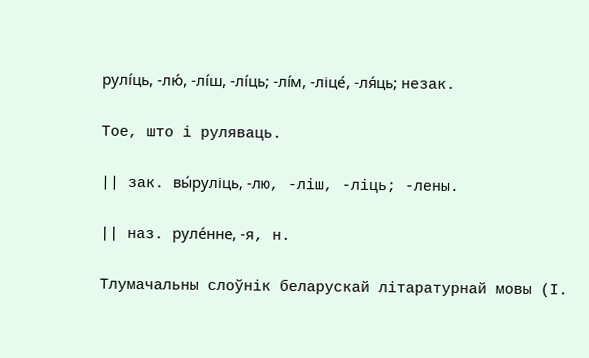рулі́ць, -лю́, -лі́ш, -лі́ць; -лі́м, -ліце́, -ля́ць; незак.

Тое, што і руляваць.

|| зак. вы́руліць, -лю, -ліш, -ліць; -лены.

|| наз. руле́нне, -я, н.

Тлумачальны слоўнік беларускай літаратурнай мовы (І.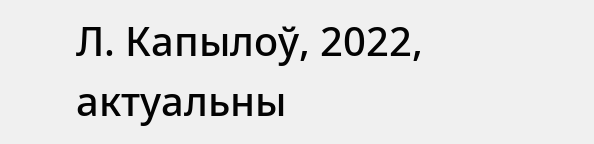Л. Капылоў, 2022, актуальны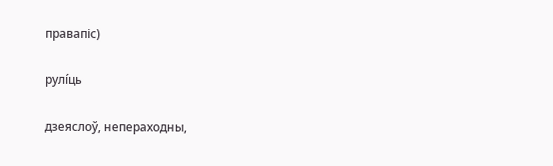правапіс)

рулі́ць

дзеяслоў, непераходны,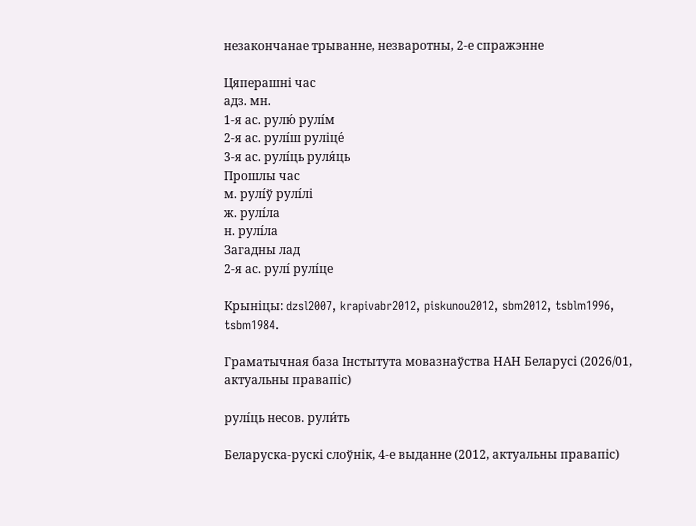незакончанае трыванне, незваротны, 2-е спражэнне

Цяперашні час
адз. мн.
1-я ас. рулю́ рулі́м
2-я ас. рулі́ш руліце́
3-я ас. рулі́ць руля́ць
Прошлы час
м. рулі́ў рулі́лі
ж. рулі́ла
н. рулі́ла
Загадны лад
2-я ас. рулі́ рулі́це

Крыніцы: dzsl2007, krapivabr2012, piskunou2012, sbm2012, tsblm1996, tsbm1984.

Граматычная база Інстытута мовазнаўства НАН Беларусі (2026/01, актуальны правапіс)

рулі́ць несов. рули́ть

Беларуска-рускі слоўнік, 4-е выданне (2012, актуальны правапіс)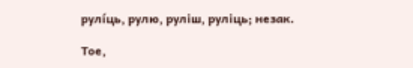рулі́ць, рулю, руліш, руліць; незак.

Тое,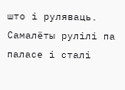што і руляваць. Самалёты рулілі па паласе і сталі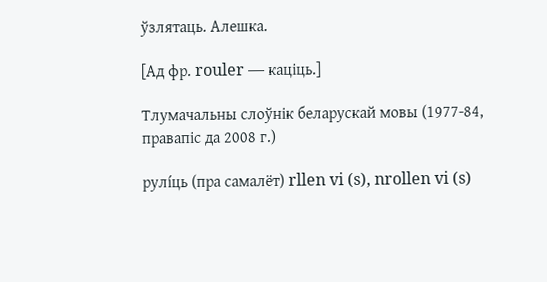ўзлятаць. Алешка.

[Ад фр. rouler — каціць.]

Тлумачальны слоўнік беларускай мовы (1977-84, правапіс да 2008 г.)

рулі́ць (пра самалёт) rllen vi (s), nrollen vi (s)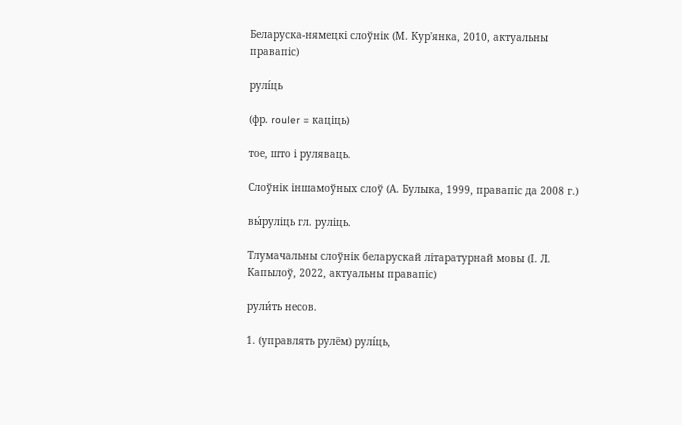Беларуска-нямецкі слоўнік (М. Кур'янка, 2010, актуальны правапіс)

рулі́ць

(фр. rouler = каціць)

тое, што і руляваць.

Слоўнік іншамоўных слоў (А. Булыка, 1999, правапіс да 2008 г.)

вы́руліць гл. руліць.

Тлумачальны слоўнік беларускай літаратурнай мовы (І. Л. Капылоў, 2022, актуальны правапіс)

рули́ть несов.

1. (управлять рулём) рулі́ць,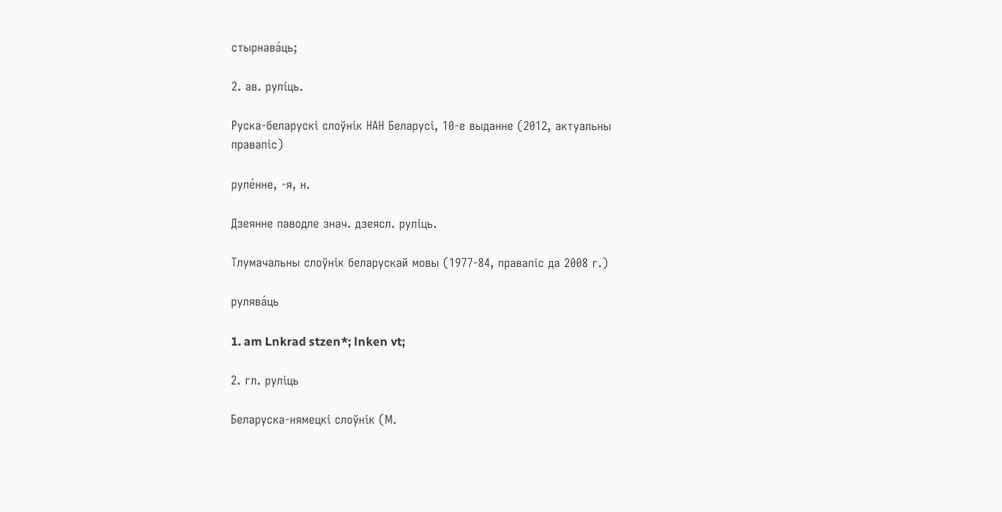стырнава́ць;

2. ав. рулі́ць.

Руска-беларускі слоўнік НАН Беларусі, 10-е выданне (2012, актуальны правапіс)

руле́нне, ‑я, н.

Дзеянне паводле знач. дзеясл. руліць.

Тлумачальны слоўнік беларускай мовы (1977-84, правапіс да 2008 г.)

рулява́ць

1. am Lnkrad stzen*; lnken vt;

2. гл. руліць

Беларуска-нямецкі слоўнік (М.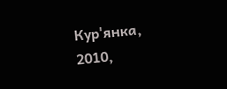Кур'янка, 2010,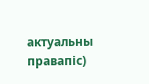актуальны правапіс)